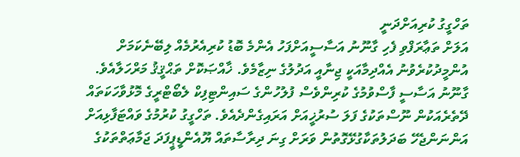ތަހްގީގު ކުރިއަށްދަނީ
އަލަށް ތަޢާރަފްވި ފެހި ގާނޫނު އަސާސީއަށްފަހު އެންމެ ބޮޑު ކުރިއެރުމެއް ލިބޭނެކަމަށް އުންމީދުކުރެވުނު އެއްދިމާއަކީ ޖިނާއީ އަދުލުގެ ނިޒާމެވެ. ޚާއްޞަކޮށް ތަޙްޤީޤު މަރްހަލާއެވެ. ގާނޫނު އަސާސީ ފާސްވުމުގެ ކުރިންވެސް ފުލުހުންގެ ސައިންޓިފިކް ލެބޯޓްރީގެ މޮޅުވާހަކަތައް ދޭތެރެއަކުން ނޫސްތަކުގެ ފަލަ ސުރުޚީއަށް އަރައިގެންދެއެވެ. ތަހްގީގު ކުރުމުގެ ވައްޓަފާޅިއަށް އަންނަންޖެހޭ ބަދަލުތަކާގުޅޭގޮތުން ވަރަށް ގިނަ ދިރާސާތައް ޔޫއެންޑީޕީފަދަ ޖަމާޢަތްތަކުގެ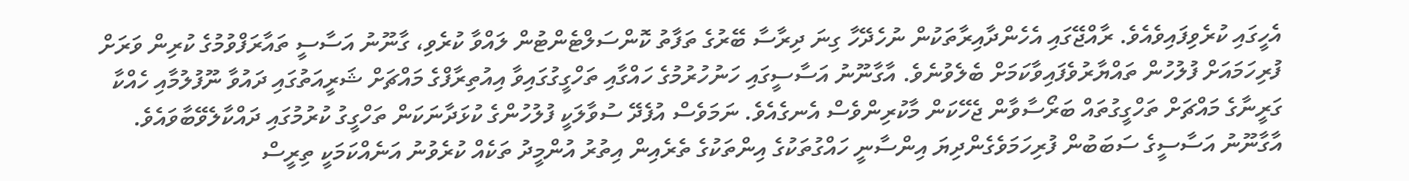އެހީގައި ކުރެވިފައިވެއެވެ. ރާއްޖޭގައި އެހެންދާއިރާތަކުން ނުހެދޭހާ ގިނަ ދިރާސާ ބޭރުގެ ތަފާތު ކޮންސަލްޓެންޓުން ލައްވާ ކުރެވި، ގާނޫނު އަސާސީ ތައާރަފްވުމުގެ ކުރިން ވަރަށް ފުރިހަމައަށް ފުލުހުން ތައްޔާރުވެފައިވާކަމަށް ބެލެވުނެވެ. އާގާނޫނު އަސާސީގައި ހަނުހުރުމުގެ ހައްގާއި ތަހްގީގުގައިވާ އިއުތިރާފްގެ މައްޗަށް ޝަރީއަތުގައި ދައުވާ ނޫފުލުމާއި ހެއްކާ ގަރީނާގެ މައްޗަށް ތަހްގީގުތައް ބަރޯސާވާން ޖެހޭކަން މާކުރިންވެސް އެނގެއެވެ. ނަމަވެސް އުފެދޭ ސުވާލަކީ ފުލުހުންގެ ކުޅަދާނަކަން ތަހްގީގު ކުރުމުގައި ދައްކާލެވޭބާވައެވެ.
އާގާނޫނު އަސާސީގެ ސަބަބުން ފުރިހަމަވެގެންދިޔަ އިންސާނީ ހައްގުތަކުގެ އިންތަކުގެ ތެރެއިން އިތުރު އުންމީދު ތަކެއް ކުރެވުނު އަނެއްކަމަކީ ތިރީސް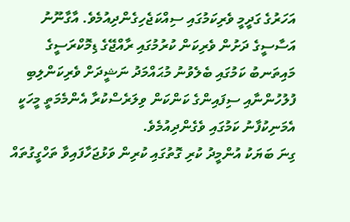އަހަރުގެ ގަދީމީ ވެރިކަމުގައި ސިއްކަޖެހިގެންދިއުމެވެ. އާގާނޫނު އަސާސީގެ ދަށުން ވެރިކަން ކުރުމުގައި ރާއްޖޭގެ ޑިމޮކްރަސީގެ މައިތަނބު ކަމުގައި ބެލެވުނު މުޙައްމަދު ނަޝީދަށް ވެރިކަންލިބި ފުލުހުންނާއި ސިފައިންގެ ކަންކަން ވިލަރެސްކުރާ އެންމެމަތީ މީހަކީ އެމަނިކުފާނު ކަމުގައި ވެގެންދިއުމެވެ.
ގިނަ ބަޔަކު އުންމީދު ކުރި ގޮތުގައި ކުރިން ވަޅުޖަހާފައިވާ ތަހްގީގުތައް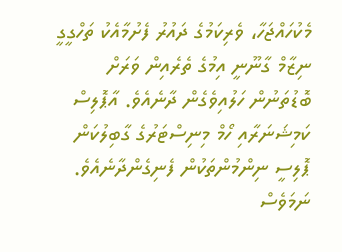މެކުހައްޖަހާ، ވެރިކަމުގެ ދައުރު ފެށުމާއެކު ތަހްގީގީ ނިޒާމް ގާނޫނީ އިމުގެ ތެރެއިން ވަރަށް ބޮޑުތަނުން ހަލުއިވެގެން ދާނެއެވެ. އާޕޮލިސް ކަމިޝަނަރާއި ހޯމް މިނިސްޓަރުގެ ގާބިލުކަން ޕޮލިސީ ނިންމުންތަކުން ފެނިގެންދާނެއެވެ. ނަމަވެސް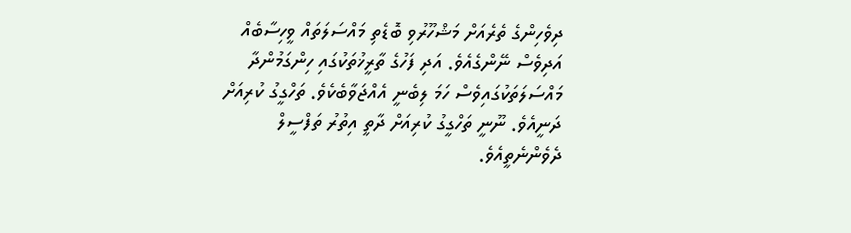ދިވެހިންގެ ތެރެއަށް މަޝްހޫރުވި ބޮޑެތި މައްސަލަތައް ވީހިސާބެއް އަދިވެސް ނޭންގެއެވެ. އަދި ފަހުގެ ތާރީޚުތަކުގައި ހިންގަމުންދާ މައްސަލަތަކުގައިވެސް ހަމަ ލިބެނީ އެއްޖަވާބެކެވެ. ތަހްގީގު ކުރިއަށް ދަނީއެވެ. ނޫނީ ތަހްގީގު ކުރިއަށް ދާތީ އިތުރު ތަފްސީލް ދެވެންނެތީއެވެ.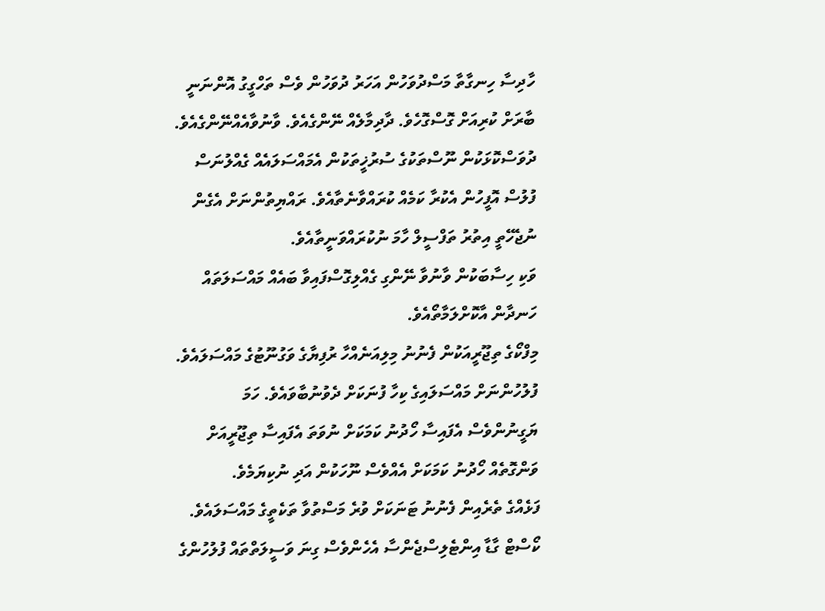ހާދިސާ ހިނގާތާ މަސްދުވަހުން އަހަރު ދުވަހުން ވެސް ތަހްގީގު އޮންނަނީ ބާރަށް ކުރިއަށް ގޮސްގޮހެވެ. ދާދިމާލެއް ނޭންގެއެވެ. ވާނުވާއެއްނޭންގެއެވެ. ދުވަސްކޮޅަކުން ނޫސްތަކުގެ ސުރުޚީތަކުން އެމައްސަލައެއް ގެއްލުނަސް ފުލުސް އޮފީހުން އެކުރާ ކަމެއް ކުރައްވާނެތާއެވެ. ރައްޔިތުންނަށް އެގެން ނުޖެހޭތީ އިތުރު ތަފްސީލް ހާމަ ނުކުރައްވަނީތާއެވެ.
ވަކި ހިސާބަކުން ވާނުވާ ނޭންގި ގެއްލިގޮސްފައިވާ ބައެއް މައްސަލަތައް ހަނދާން އާކޮށްލަމާތޯއެވެ.
މިފްކޯގެ ތިޖޫރީއަކުން ފެނުނު މިލިއަނެއްހާ ރުފިޔާގެ ވަގުނޫޓުގެ މައްސަލައެވެ. ފުލުހުންނަށް މައްސަލައިގެ ކިހާ ފުނަކަށް ދެވުނުބާވައެވެ. ހަމަ ޔަގީނުންވެސް އެފައިސާ ހޯދުނު ކަމަކަށް ނުވަތަ އެފައިސާ ތިޖޫރީއަށް ވަންގޮތެއް ހޯދުނު ކަމަކަށް އެއްވެސް ނޫހަކުން އަދި ނުކިޔަމެވެ.
ފަޅެއްގެ ތެރެއިން ފެނުނު ޓަނަކަށް ވުރެ މަސްތުވާ ތަކެތީގެ މައްސަލައެވެ. ކޯސްޓް ގާޑާ އިންޓެލިސްޖެންސާ އެހެންވެސް ގިނަ ވަސީލަތްތައް ފުލުހުންގެ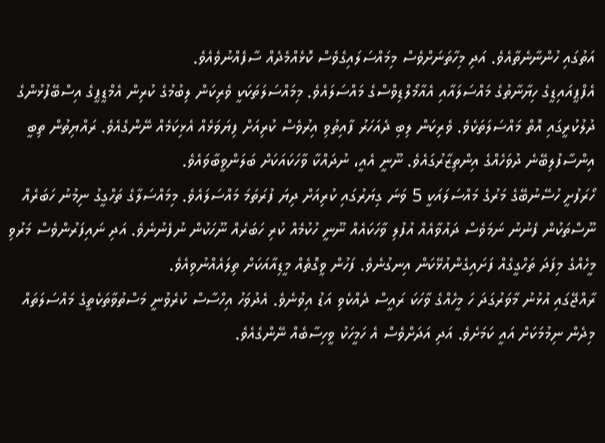އަތުގައި ހުންނާނެތާއެވެ. އަދި މިހާތަނަށްވެސް މިމައްސަލައިގެވެސް ކޮޅެއްމެދެއް ސާފެއްނުވެއެވެ.
އެފްޕީއައިޑީގެ ހިޔާނާތުގެ މައްސަލައާއި އެއާމޯލްޑިވްސްގެ މައްސަލައެވެ. މިމައްސަލަތަކަކީ ވެރިކަން ލިބުމުގެ ކުރިން އެމްޑީޕީގެ އިސްބޭފުޅުންގެ ދުލުކުރީގައި އޮތް މައްސަލަތަކެވެ. ވެރިކަން ލިބި ދެއަހަރު ފާއިތުވި އިރުވެސް ކުރިއަށް ފިޔަވަޅެއް އެޅިކަމެއް ނޭންގެއެވެ. ރައްޔިތުން ތިބީ އިންސާފުލިބޭނެ ދުވަހެއްގެ އިންތިޒާރުގައެވެ. ނޫނީ އެއީ، ނުދައްކާ ވާހަކައަކަށް ބަލަންވީބާވައެވެ.
ހޯރަފުށީ ހުސޭނުބޭގެ މަރުގެ މައްސަލައަކީ 5 ވަނަ ގިޔަރުގައި ކުރިއަށް ދިޔަ ފުރަތަމަ މައްސަލައެވެ. މިމައްސަލާގެ ތަހްގީގު ނިމުނު ހަބަރެއް ނޫސްތަކުން ފެނުނު ނަމަވެސް ދައުވާއެއް އުފުލި ވާހަކައެއް ނޫނީ ހުކުމެއް ކުރި ހަބަރެއް ނޫހަކުން ނުފެނުނެވެ. އަދި ނައިފަރުންވެސް މަރުވި މީހެއްގެ މިފަދަ ތަހްގީގެއް ފަށައިގެންއުޅޭކަން އިނގުނެވެ. ފަހުން ވީގޮތެއް މީޑިއާއަކަށް ތިލައެއްނުވިއެވެ.
ރާއްޖޭގައި އުޅުނު މާވަރުގަދަ ހަ މީހެއްގެ ވާހަކަ ރައީސް ދެއްކެވި އަޑު އިވުނެވެ. އެދުވަހު އިހްސާސް ކުރެވުނީ މަސްތުވާތަކެތީގެ މައްސަލަތައް މިދެން ނިމުމަކަށް އައީ ކަމަށެވެ. އަދި އަދަށްވެސް އެ ހަމީހަކު ވީހިސާބެއް ނޭންގެއެވެ.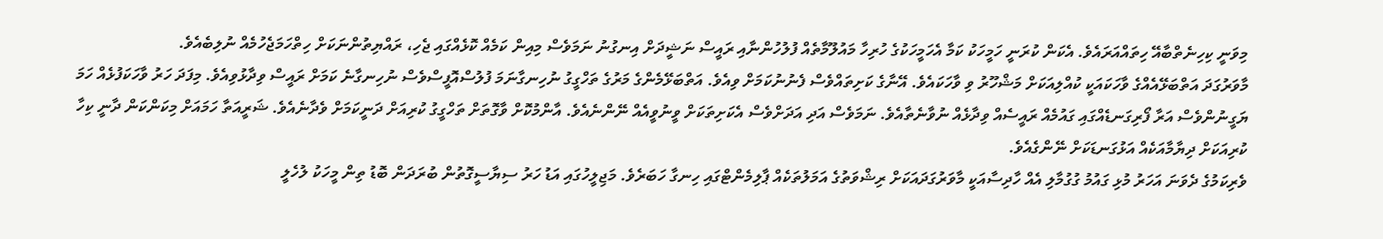މިވަނީ ކިހިނެތްބާއޭ ހިތައްއަރައެވެ. އެކަން ކުރަނީ ހަމީހަކު ކަމާ އެހަމީހަކުގެ ހުރިހާ މައުލޫމާތެއް ފުލުހުންނާއި ރައީސް ނަޝީދަށް އިނގުނު ނަމަވެސް މިއިން ކަމެއް ކޮޅެއްގައި ޖެހި، ރައްޔިތުންނަކަށް ހިތްހަމަޖެހުމެއް ނުލިބެއެވެ.
މާވަރުގަދަ އަތްބަޅޭއެއްގެ ވާހަކައަކީ ކުއްލިއަކަށް މަޝްހޫރު ވި ވާހަކައެވެ. އޭނާގެ ކަށިތައްވެސް ފެނުނުކަމަށް ވިއެވެ. އަތްބަޅޭމެންގެ މަރުގެ ތަހްގީގު ނުހިނގާނަމަ ފުލުސްއޮފީސްވެސް ނުހިނގާނެ ކަމަށް ރައީސް ވިދާޅުވިއެވެ. މިފަދަ ހަރު ވާހަކަފުޅެއް ހަމަ ޔަގީނުންވެސް އަރާ ފޯރިގަނޑެއްގައި ގައުމެއް ރައީސެއް ވިދާޅެއް ނުވާނެތާއެވެ. ނަމަވެސް އަދި އަދަށްވެސް އެކަށިތަކަށް ވީނުވީއެއް ނޭންނެއެވެ. އާންމުކޮށް ވާގޮތަށް ތަހްގީގު ކުރިއަށް ދަނީކަމަށް ވެދާނެއެވެ. ޝަރީއަތާ ހަމައަށް މިކަންކަން ދާނީ ކިހާ ކުރިއަކަށް ދިޔާމާއަކެއް އަޅުގަނޑަކަށް ނޭންގެއެވެ.
ވެރިކަމުގެ ދެވަނަ އަހަރު މުޅި ގައުމު ގުގުމާލި އެއް ހާދިސާއަކީ މާވަރުގަދައަކަށް ރިޝްވަތުގެ އަމަލުތަކެއް ޕާލިމެންޓްގައި ހިނގާ ހަބަރެވެ. މަޖިލީހުގައި އަޑު ހަރު ސިޔާސީގޮތުން ބުރަދަން ބޮޑު ތިން މީހަކު ލުހެލީ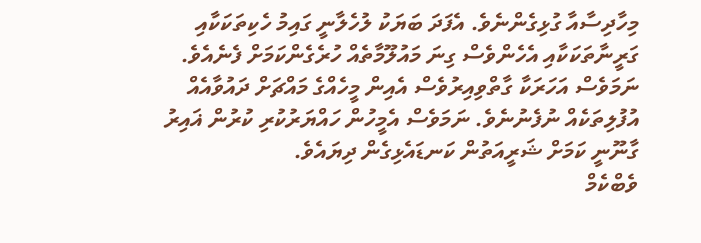މިހާދިސާއާ ގުޅިގެންނެވެ. އެފަދަ ބަޔަކު ލުހެލާނީ ގައިމު ހެކިތަކަކާއި ގަރީނާތަކަކާއި އެހެންވެސް ގިނަ މައުލޫމާތެއް ހުރެގެންކަމަށް ފެނެއެވެ. ނަމަވެސް އަހަރަކާ ގާތްވިއިރުވެސް އެއިން މީހެއްގެ މައްޗަށް ދައުވާއެއް އުފުލިތަކެއް ނުފެނުނެވެ. ނަމަވެސް އެމީހުން ހައްޔަރުކުރި ކުރުން ޣައިރު ގާނޫނީ ކަމަށް ޝަރީއަތުން ކަނޑައެޅިގެން ދިޔައެވެ.
ވެބްކެމް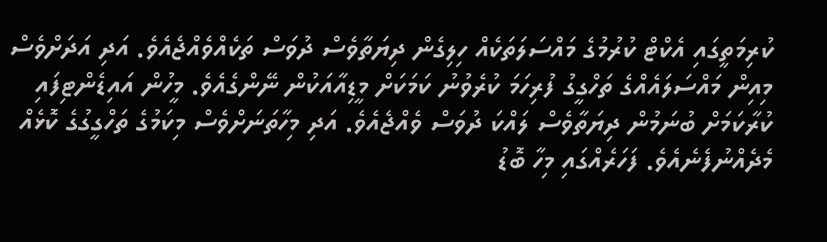ކުރިމަތީގައި އެކްޓް ކުރުމުގެ މައްސަލަތަކެއް ހިލިގެން ދިޔަތާވެސް ދުވަސް ތަކެއްވެއްޖެއެވެ. އަދި އަދަށްވެސް މިއިން މައްސަލައެއްގެ ތަހްގީގު ފުރިހަމަ ކުރެވުނު ކަމަކަށް މީޑިއާއަކުން ނޭންގެއެވެ. މީހުން އައިޑެންޓިފައި ކުރާކަމަށް ބުނަމުން ދިޔަތާވެސް ލައްކަ ދުވަސް ވެއްޖެއެވެ. އަދި މިހާތަނަށްވެސް މިކަމުގެ ތަހްގީގުގެ ކޮޅެއް މެދެއްނުފެނެއެވެ. ފަހަރެއްގައި މިހާ ބޮޑު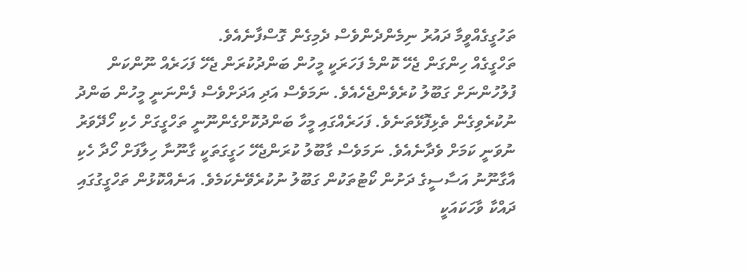ތަހުގީގެއްވީމާ ދައުރު ނިމެންދެންވެސް ދެމިގެން ގޮސްފާނެއެވެ.
ތަހްގީގެއް ހިންގަން ޖެހޭ ކޮންމެ ފަހަރަކީ މީހުން ބަންދުކުރަން ޖެހޭ ފަހަރެއް ނޫންކަން ފުލުހުންނަށް ގަބޫލު ކުރެވެންޖެހެއެވެ. ނަމަވެސް އަދި އަދަށްވެސް ފެންނަނީ މީހުން ބަންދު ނުކުރެވިގެން ތެޅިފޮޅޭތަނެވެ. ފަހަރެއްގައި މީހާ ބަންދުކޮށްގެންނޫނީ ތަހްގީގަށް ހެކި ހޯދޭވަރު ނުވަނީ ކަމަށް ވެދާނެއެވެ. ނަމަވެސް ގާބޫލު ކުރަންޖެހޭ ހަގީގަތަކީ ގާނޫނާ ހިލާފަށް ހޯދާ ހެކި އާގާނޫނު އަސާސީގެ ދަށުން ކޯޓުތަކުން ގަބޫލު ނުކުރެވޭނެކަމެވެ. އަނެއްކޮޅުން ތަހްގީގުގައި ދައްކާ ވާހަކައަކީ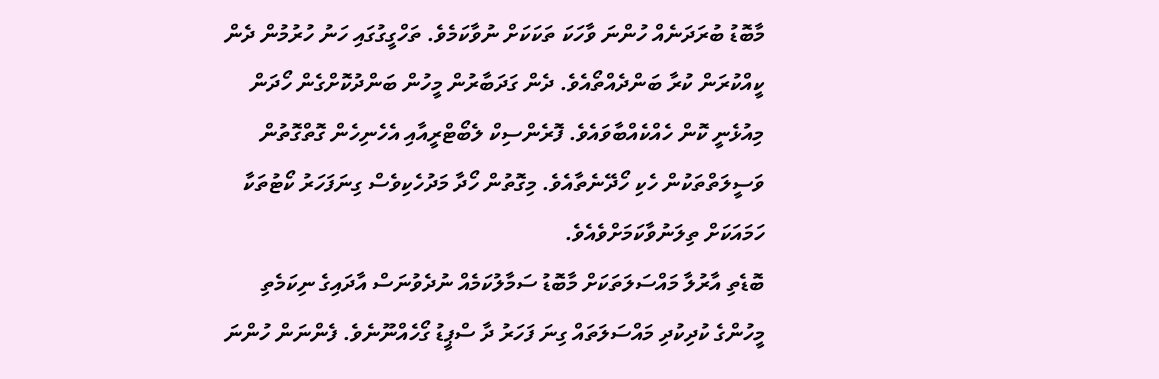މާބޮޑު ބުރަދަނެއް ހުންނަ ވާހަކަ ތަކަކަށް ނުވާކަމެވެ. ތަހްގީގުގައި ހަނު ހުރުމުން ދެން ކީއްކުރަން ކުރާ ބަންދެއްތޯއެވެ. ދެން ގަދަބާރުން މީހުން ބަންދުކޮށްގެން ހޯދަން މިއުޅެނީ ކޮން ހެއްކެއްބާވައެވެ. ފޮރެންސިކް ލެބޯޓްރީއާއި އެހެނިހެން ގޮތްގޮތުން ވަސީލަތްތަކުން ހެކި ހޯދޭނެތާއެވެ. މިގޮތުން ހޯދާ މަދުހެކިވެސް ގިނަފަހަރު ކޯޓުތަކާ ހަމައަކަށް ތިލަނުވާކަމަށްވެއެވެ.
ބޮޑެތި އާރުލާ މައްސަލަތަކަށް މާބޮޑު ސަމާލުކަމެއް ނުދެވުނަސް އާދައިގެ ނިކަމެތި މީހުންގެ ކުދިކުދި މައްސަލަތައް ގިނަ ފަހަރު ދާ ސްޕީޑު ގޯހެއްނޫނެވެ. ފެންނަން ހުންނަ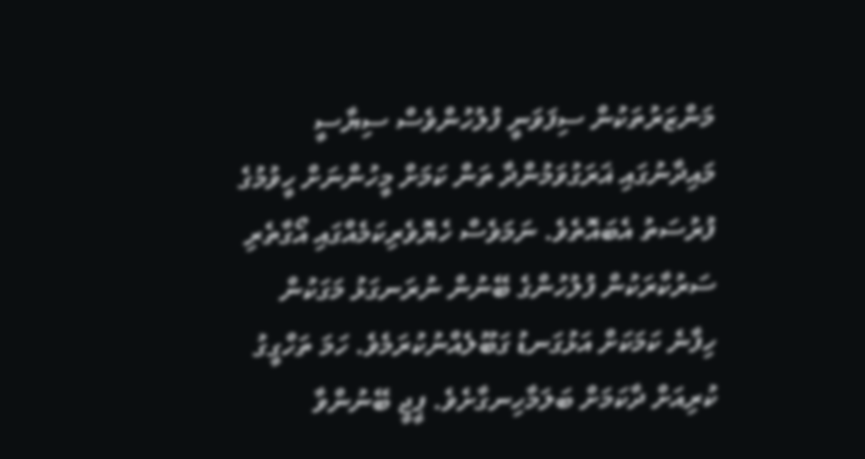މަންޒަރުތަކުން ސިފަވަނީ ފުލުހުންވެސް ސިޔާސީ މައިދާނުގައި ޣަރަގުވަމުންދާ ތަން ކަމަށް މީހުންނަށް ހީވުމުގެ ފުރުސަތު އެބައޮތެވެ. ނަމަވެސް ހެޔޮވެރިކަމެއްގައި އޯގާތެރި ސަރުކާރަކުން ފުލުހުންގެ ބޭނުން ނުރަނގަޅު މަގަކުން ހިފާނެ ކަމަކަށް އަޅުގަނޑު ގަބޫލެއްނުކުރަމެވެ. ހަމަ ތަހްގީގު ކުރިއަށް ދާކަމަށް ބަލަމާހިނގާށެވެ. ޕީޖީ ބޭނުންވާ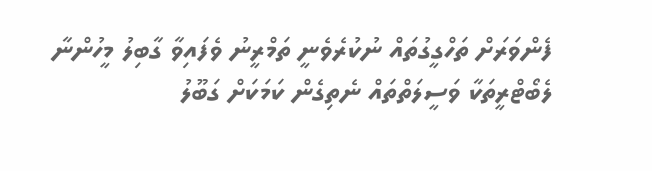ފެންވަރަށް ތަހްގީގުތައް ނުކުރެވެނީ ތަމްރީނު ވެފައިވާ ގާބިލު މީހުންނާ ލެބޯޓްރީތަކާ ވަސީލަތްތައް ނެތިގެން ކަމަކަށް ގަބޫލު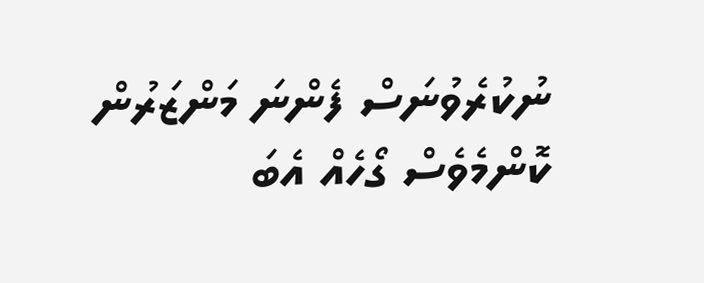ނުކުރެވުނަސް ފެންނަ މަންޒަރުން ކޮންމެވެސް ގޯހެއް އެބަ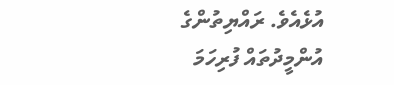އުޅެއެވެ. ރައްޔިތުންގެ އުންމީދުތައް ފުރިހަމަ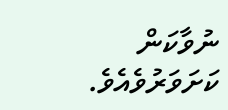ނުވާކަން ކަށަވަރުވެއެވެ.